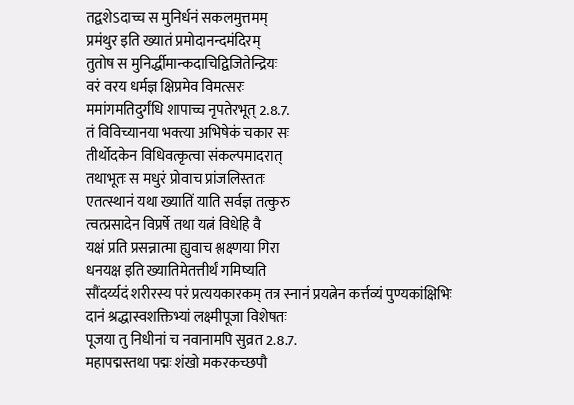तद्वशेऽदाच्च स मुनिर्धनं सकलमुत्तमम्
प्रमंथुर इति ख्यातं प्रमोदानन्दमंदिरम्
तुतोष स मुनिर्द्धीमान्कदाचिद्विजितेन्द्रियः
वरं वरय धर्मज्ञ क्षिप्रमेव विमत्सरः
ममांगमतिदुर्गंधि शापाच्च नृपतेरभूत् 2.8.7.
तं विविच्यानया भक्त्या अभिषेकं चकार सः
तीर्थोदकेन विधिवत्कृत्वा संकल्पमादरात्
तथाभूतः स मधुरं प्रोवाच प्रांजलिस्ततः
एतत्स्थानं यथा ख्यातिं याति सर्वज्ञ तत्कुरु
त्वत्प्रसादेन विप्रर्षे तथा यत्नं विधेहि वै
यक्षं प्रति प्रसन्नात्मा ह्युवाच श्लक्ष्णया गिरा
धनयक्ष इति ख्यातिमेतत्तीर्थं गमिष्यति
सौंदर्य्यदं शरीरस्य परं प्रत्ययकारकम् तत्र स्नानं प्रयत्नेन कर्त्तव्यं पुण्यकांक्षिभिः
दानं श्रद्धास्वशक्तिभ्यां लक्ष्मीपूजा विशेषतः
पूजया तु निधीनां च नवानामपि सुव्रत 2.8.7.
महापद्मस्तथा पद्मः शंखो मकरकच्छपौ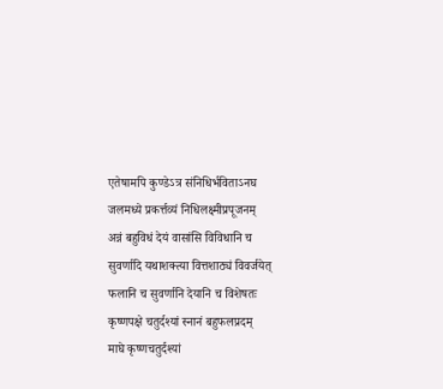एतेषामपि कुण्डेऽत्र संनिधिर्भविताऽनघ
जलमध्ये प्रकर्त्तव्यं निधिलक्ष्मीप्रपूजनम्
अन्नं बहुविधं देयं वासांसि विविधानि च
सुवर्णादि यथाशक्त्या वित्तशाठ्यं विवर्जयेत्
फलानि च सुवर्णानि देयानि च विशेषतः
कृष्णपक्षे चतुर्दश्यां स्नानं बहुफलप्रदम्
माघे कृष्णचतुर्दश्यां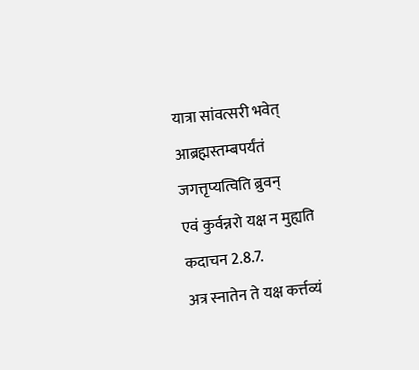यात्रा सांवत्सरी भवेत्
आब्रह्मस्तम्बपर्यंतं जगत्तृप्यत्विति ब्रुवन्
एवं कुर्वन्नरो यक्ष न मुह्यति कदाचन 2.8.7.
अत्र स्नातेन ते यक्ष कर्त्तव्यं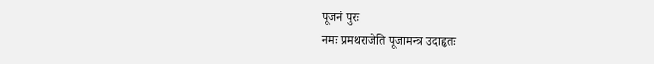पूजनं पुरः
नमः प्रमथराजेति पूजामन्त्र उदाहृतः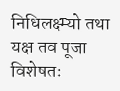निधिलक्ष्म्यो तथा यक्ष तव पूजा विशेषतः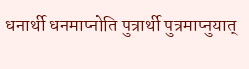धनार्थी धनमाप्नोति पुत्रार्थी पुत्रमाप्नुयात्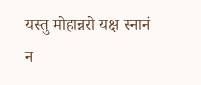यस्तु मोहान्नरो यक्ष स्नानं न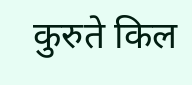कुरुते किल